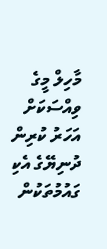މާހިލް މީގެ ވިއްސަކަށް އަހަރު ކުރިން ދުނިޔޭގެ އެކި ގައުމުތަކުން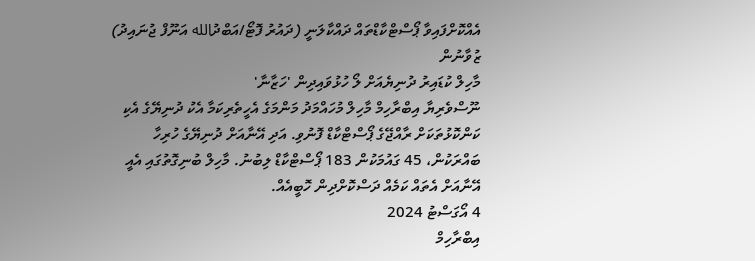އެއްކޮށްފައިވާ ޕޯސްޓްކާޑްތައް ދައްކާލަނީ (ދައުރު ފޮޓޯ/އަބްދުالله އަނޫފް ޖުނައިދު)
ޒުވާނުން
މާހިލް ކުޑައިރު ދުނިޔެއަށް ލޯ ހުޅުވައިދިން 'ހަޒާނާ'
ނޫސްވެރިޔާ އިބްރާހިމް މާހިލް މުހައްމަދު މަންމަގެ އެހީތެރިކަމާ އެކު ދުނިޔޭގެ އެކި ކަންކޮޅުތަކަށް ރާއްޖޭގެ ޕޯސްޓްކާޑް ފޮނުވި. އަދި އޭނާއަށް ދުނިޔޭގެ ހުރިހާ ބައްރަކުން، 45 ގައުމަކުން 183 ޕޯސްޓްކާޑް ލިބުނު. މާހިލް ބުނިގޮތުގައި އެއީ އޭނާއަށް އެތައް ކަމެއް ދަސްކޮށްދިން ހޮބީއެއް.
4 އޯގަސްޓު 2024
އިބްރާހިމް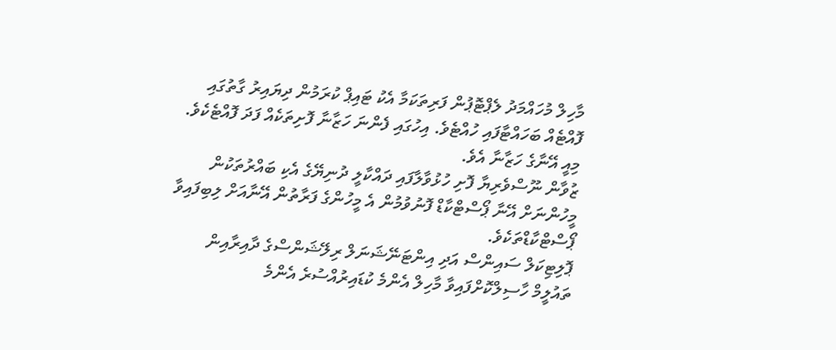މާހިލް މުހައްމަދު ލެޕްޓޮޕުން ފަރިތަކަމާ އެކު ޓައިޕް ކުރަމުން ދިޔައިރު ގާތުގައި ފޮއްޓެއް ބަހައްޓާފައި ހުއްޓެވެ. އިހުގައި ފެންނަ ހަޒާނާ ފޮށިތަކެއް ފަދަ ފޮއްޓެކެވެ. މިއީ އޭނާގެ ހަޒާނާ އެވެ.
ޒުވާން ނޫސްވެރިޔާ ފޮށި ހުޅުވާލާފައި ދައްކާލީ ދުނިޔޭގެ އެކި ބައްރުތަކުން މީހުންނަށް އޭނާ ޕޯސްޓްކާޑް ފޮނުވުމުން އެ މީހުންގެ ފަރާތުން އޭނާއަށް ލިބިފައިވާ ޕޯސްޓްކާޑްތަކެވެ.
ޕޮލިޓިކަލް ސައިންސް އަދި އިންޓަނޭޝަނަލް ރިލޭޝަންސްގެ ދާއިރާއިން ތައުލީމް ހާސިލްކޮށްފައިވާ މާހިލް އެންމެ ކުޑައިރުއްސުރެ އެންމެ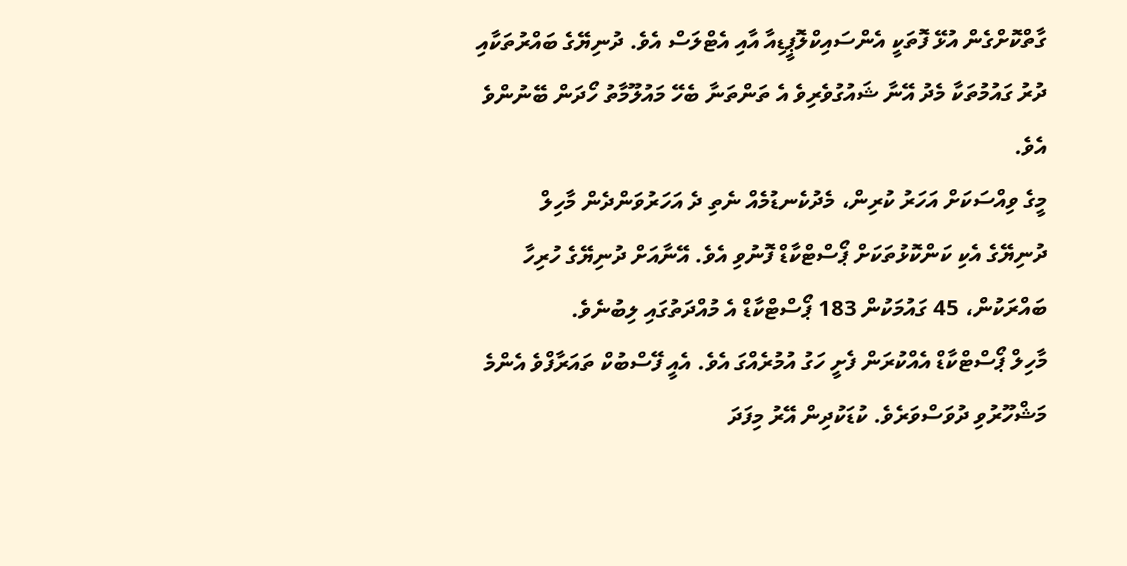ގާތްކޮށްގެން އުޅޭ ފޮތަކީ އެންސައިކްލޮޕީޑިއާ އާއި އެޓްލަސް އެވެ. ދުނިޔޭގެ ބައްރުތަކާއި ދުރު ގައުމުތަކާ މެދު އޭނާ ޝައުގުވެރިވެ އެ ތަންތަނާ ބެހޭ މައުލޫމާތު ހޯދަން ބޭނުންވެ އެވެ.
މީގެ ވިއްސަކަށް އަހަރު ކުރިން، މެދުކެނޑުމެއް ނެތި ދެ އަހަރުވަންދެން މާހިލް ދުނިޔޭގެ އެކި ކަންކޮޅުތަކަށް ޕޯސްޓްކާޑް ފޮނުވި އެވެ. އޭނާއަށް ދުނިޔޭގެ ހުރިހާ ބައްރަކުން، 45 ގައުމަކުން 183 ޕޯސްޓްކާޑް އެ މުއްދަތުގައި ލިބުނެވެ.
މާހިލް ޕޯސްޓްކާޑް އެއްކުރަން ފެށީ ހަގު އުމުރެއްގަ އެވެ. އެއީ ފޭސްބުކް ތައަރާފްވެ އެންމެ މަޝްހޫރުވި ދުވަސްވަރެވެ. ކުޑަކުދިން އޭރު މިފަދަ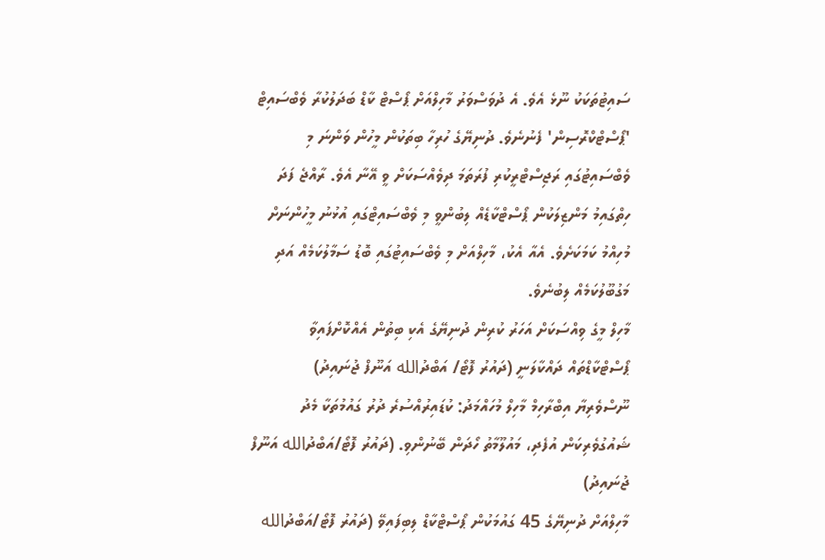ސައިޓުތަކަކު ނޫޅެ އެވެ. އެ ދުވަސްވަރު މާހިލްއަށް ޕޯސްޓް ކާޑް ބަދަލުކުރާ ވެބްސައިޓް 'ޕޯސްޓްކްރޮސިން' ފެނުނެވެ. ދުނިޔޭގެ ހުރިހާ ބިތަކުން މީހުން ވަންނަ މި ވެބްސައިޓުގައި ރަޖިސްޓްރީކުރި ފުރަތަމަ ދިވެއްސަކަށް ވީ އޭނާ އެވެ. ރާއްޖެ ފަދަ ހިތްގައިމު މަންޒިލަކުން ޕޯސްޓްކާޑެއް ލިބުންވީ މި ވެބްސައިޓްގައި އުޅުނު މީހުންނަށް މުހިއްމު ކަމަކަށެވެ. އެއާ އެކު، މާހިލްއަށް މި ވެބްސައިޓުގައި ބޮޑު ސަމާލުކަމެއް އަދި މަގުބޫލުކަމެއް ލިބުނެވެ.
މާހިލް މީގެ ވިއްސަކަށް އަހަރު ކުރިން ދުނިޔޭގެ އެކި ބިތުން އެއްކޮށްފައިވާ ޕޯސްޓްކާޑްތައް ދައްކާލަނީ (ދައުރު ފޮޓޯ/ އަބްދުالله އަނޫފް ޖުނައިދު)
ނޫސްވެރިޔާ އިބްރާހިމް މާހިލް މުހައްމަދު: ކުޑައިރުއްސުރެ ދުރު ގައުމުތަކާ މެދު ޝައުގުވެރިކަން އުފެދި، މައުލޫމާތު ހޯދަން ބޭނުންވި. (ދައުރު ފޮޓޯ/އަބްދުالله އަނޫފް ޖުނައިދު)
މާހިލްއަށް ދުނިޔޭގެ 45 ގައުމަކުން ޕޯސްޓްކާޑް ލިބިފައިވޭ (ދައުރު ފޮޓޯ/އަބްދުالله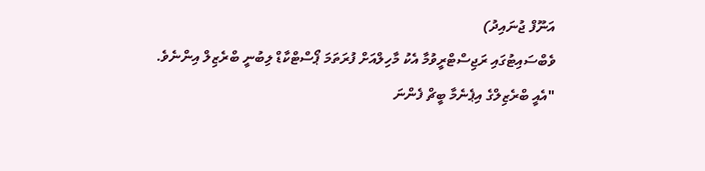އަނޫފް ޖުނައިދު)
ވެބްސައިޓުގައި ރަޖިސްޓްރީވުމާ އެކު މާހިލްއަށް ފުރަތަމަ ޕޯސްޓްކާޑް ލިބުނީ ބްރެޒިލް އިންނެވެ.
"އެއީ ބްރެޒިލްގެ އިޕެނެމާ ބީޗް ފެންނަ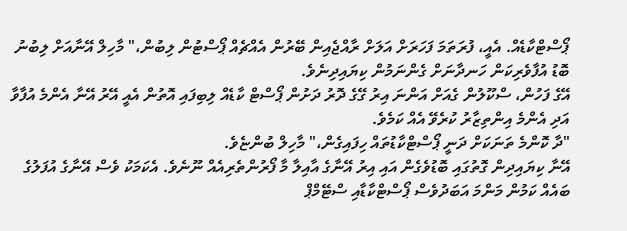ޕޯސްޓްކާޑެއް. އެއީ، ފުރަތަމަ ފަހަރަށް އަލަށް ރާއްޖެއިން ބޭރުން އެއްޗެއް ޕޯސްޓުން ލިބުން،" މާހިލް އޭނާއަށް ލިބުނު ބޮޑު އުފާވެރިކަން ހަނދާނަށް ގެންނަމުން ކިޔައިދިނެވެ.
އޭގެ ފަހުން، ސްކޫލުން ގެއަށް އަންނަ އިރު ގޭގެ ދޮރު ދަށުން ޕޯސްޓް ކާޑެއް ލިބިފައި އޮތުން އެއީ އޭރު އޭނާ އެންމެ އުފާވާ އަދި އެންމެ އިންތިޒާރު ކުރެވޭ އެއް ކަމެވެ.
"ދާ ކޮންމެ ތަނަކަށް ދަނީ ޕޯސްޓްކާޑުތައް ހިފައިގެން،" މާހިލް ބުންޏެވެ.
އޭނާ ކިޔައިދިން ގޮތުގައި ބޮޑުވެގެން އައި އިރު އޭނާގެ އާއިލާ މާ ފޯރުންތެރިއެއް ނޫނެވެ. އެކަމަކު ވެސް އޭނާގެ އުފަލުގެ ބައެއް ކަމުން މަންމަ އަބަދުވެސް ޕޯސްޓްކާޑާއި ސްޓޭމްޕް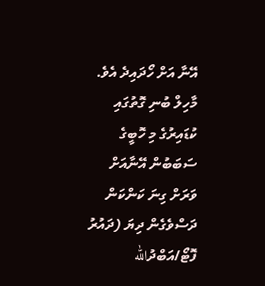އޭނާ އަށް ހޯދައިދެ އެވެ.
މާހިލް ބުނި ގޮތުގައި ކުޑައިރުގެ މި ހޮބީގެ ސަބަބުން އޭނާއަށް ވަރަށް ގިނަ ކަންކަން ދަސްވެގެން ދިޔަ (ދައުރު ފޮޓޯ/އަބްދުالله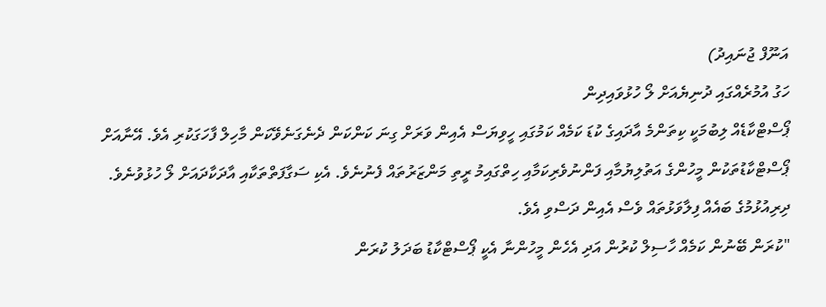އަނޫފް ޖުނައިދު)
ހަގު އުމުރެއްގައި ދުނިޔެއަށް ލޯ ހުޅުވައިދިން
ޕޯސްޓްކާޑެއް ލިބުމަކީ ކިތަންމެ އާދައިގެ ކުޑަ ކަމެއް ކަމުގައި ހީވިޔަސް އެއިން ވަރަށް ގިނަ ކަންކަން ދެނެގަނެވޭކަން މާހިލް ފާހަގަކުރި އެވެ. އޭނާއަށް ޕޯސްޓްކާޑުތަކުން މީހުންގެ އަތުލިޔުމާއި ފަންނުވެރިކަމާއި ހިތްގައިމު ރީތި މަންޒަރުތައް ފެނުނެވެ. އެކި ސަގާފަތްތަކާއި އާދަކާދައަށް ލޯ ހުޅުވުނެވެ. ދިރިއުޅުމުގެ ބައެއް ފިލާވަޅުތައް ވެސް އެއިން ދަސްވި އެވެ.
"ކުރަން ބޭނުން ކަމެއް ހާސިލް ކުރުން އަދި އެހެން މީހުންނާ އެކީ ޕޯސްޓްކާޑު ބަދަލު ކުރަން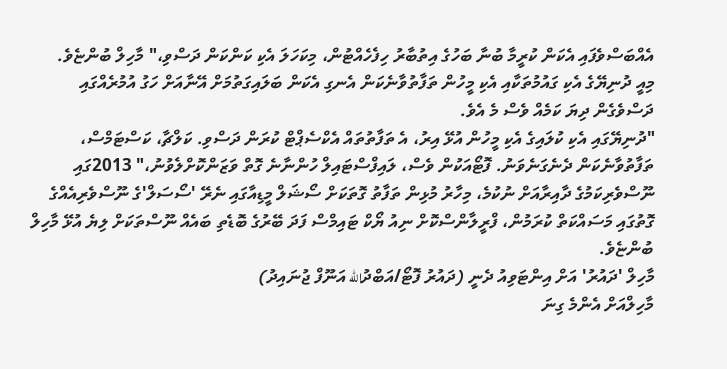އެއްބަސްވެފައި އެކަން ކުރީމާ ބުނާ ބަހުގެ އިތުބާރު ހިފެހެއްޓުން، މިކަހަލަ އެކި ކަންކަން ދަސްވި،" މާހިލް ބުންޏެވެ.
މިއީ ދުނިޔޭގެ އެކި ގައުމުތަކާއި އެކި މީހުން ތަފާތުވާނެކަން އެނގި އެކަން ބަލައިގަތުމަށް އޭނާއަށް ހަގު އުމުރެއްގައި ދަސްވެގެން ދިޔަ ކަމެއް ވެސް މެ އެވެ.
"ދުނިޔޭގައި އެކި ކުލައިގެ އެކި މީހުން އުޅޭ އިރު، އެ ތަފާތުތައް އެކްސެޕްޓް ކުރަން ދަސްވި. ކަލްޗާ، ކަސްޓަމްސް، ތަފާތުވާނެކަން ދެނެގަނެވަނު. ފޮޓޯއަކުން ވެސް، ލައިފްސްޓައިލް ހުންނާނެ ގޮތް ވަޒަންކޮށްލެވުނު،" 2013ގައި ނޫސްވެރިކަމުގެ ދާއިރާއަށް ނުކުމެ، މިހާރު މުޅިން ތަފާތު ގޮތަކަށް ސޯޝަލް މީޑިއާގައި ނެރޭ 'ސޯސަލް'ގެ ނޫސްވެރިއެއްގެ ގޮތުގައި މަސައްކަތް ކުރަމުން، ފްރީލާންސްކޮށް ނިއު ޔޯކް ޓައިމްސް ފަދަ ބޭރުގެ ބޮޑެތި ބައެއް ނޫސްތަކަށް ލިޔެ އުޅޭ މާހިލް ބުންޏެވެ.
މާހިލް 'ދައުރު' އަށް އިންޓަވިއު ދެނީ (ދައުރު ފޮޓޯ/އަބްދުالله އަނޫފް ޖުނައިދު)
މާހިލްއަށް އެންމެ ގިނަ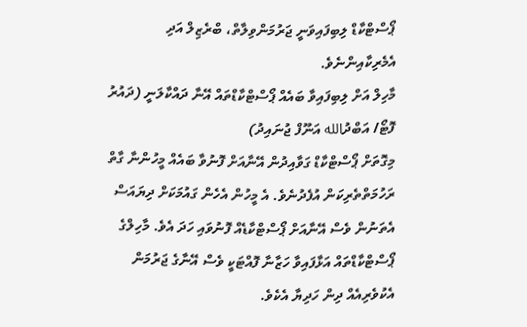ޕޯސްޓްކާޑް ލިބިފައިވަނީ ޖަރުމަންވިލާތް، ބްރެޒިލް އަދި އެމެރިކާއިންނެވެ.
މާހިލް އަށް ލިބިފައިވާ ބައެއް ޕޯސްޓްކާޑްތައް އޭނާ ދައްކާލަނީ (ދައުރު ފޮޓޯ/ އަބްދުالله އަނޫފް ޖުނައިދު)
މިގޮތަށް ޕޯސްޓްކާޑް ގަވާއިދުން އޭނާއަށް ފޮނުވާ ބައެއް މީހުންނާ ގާތް ރަހުމަތްތެރިކަން އުފެދުނެވެ. އެ މީހުން އެހެން ގައުމަކަށް ދިޔައަސް އެތަނުން ވެސް އޭނާއަށް ޕޯސްޓްކާޑެއް ފޮނުވައި ހަދަ އެވެ. މާހިލްގެ ޕޯސްޓްކާޑްތައް އަޅާފައިވާ ހަޒާނާ ފޮއްޓަކީ ވެސް އޭނާގެ ޖަރުމަން އެކުވެރިއެއް ދިން ހަދިޔާ އެކެވެ.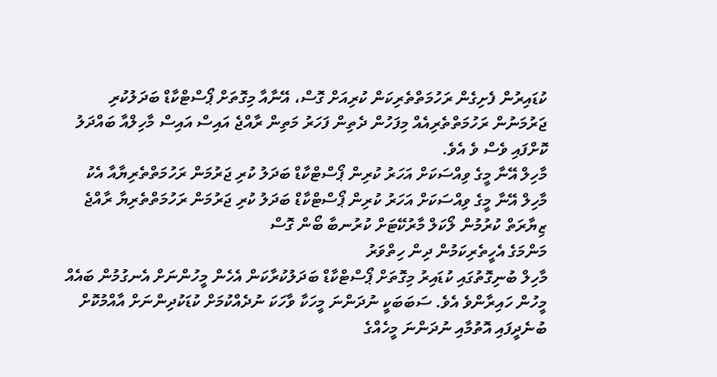ކުޑައިރުން ފެށިގެން ރަހުމަތްތެރިކަން ކުރިއަށް ގޮސް، އޭނާއާ މިގޮތަށް ޕޯސްޓްކާޑް ބަދަލުކުރި ޖަރުމަނުން ރަހުމަތްތެރިއެއް މިފަހުން ދެތިން ފަހަރު މަތިން ރާއްޖެ އައިސް އައިސް މާހިލްއާ ބައްދަލު ކޮށްފައި ވެސް ވެ އެވެ.
މާހިލް އޭނާ މީގެ ވިއްސަކަށް އަހަރު ކުރިން ޕޯސްޓްކާޑް ބަދަލު ކުރި ޖަރުމަން ރަހުމަތްތެރިޔާއާ އެކު
މާހިލް އޭނާ މީގެ ވިއްސަކަށް އަހަރު ކުރިން ޕޯސްޓްކާޑް ބަދަލު ކުރި ޖަރުމަން ރަހުމަތްތެރިޔާ ރާއްޖެ ޒިޔާރަތް ކުރުމުން ލޯކަލް މާރުކޭޓަށް ކުރުނބާ ބޯން ގޮސް
މަންމަގެ އެހީތެރިކަމުން ދިން ހިތްވަރު
މާހިލް ބުނިގޮތުގައި ކުޑައިރު މިގޮތަށް ޕޯސްޓްކާޑް ބަދަލުކުރާކަން އެހެން މީހުންނަށް އެނގުމުން ބައެއް މީހުން ހައިރާންވެ އެވެ. ސަބަބަކީ ނުދަންނަ މީހަކާ ވާހަކަ ނުދެއްކުމަށް ކުޑަކުދިންނަށް އާއްމުކޮށް ބުނެދީފައި އޮތުމާއި ނުދަންނަ މީހެއްގެ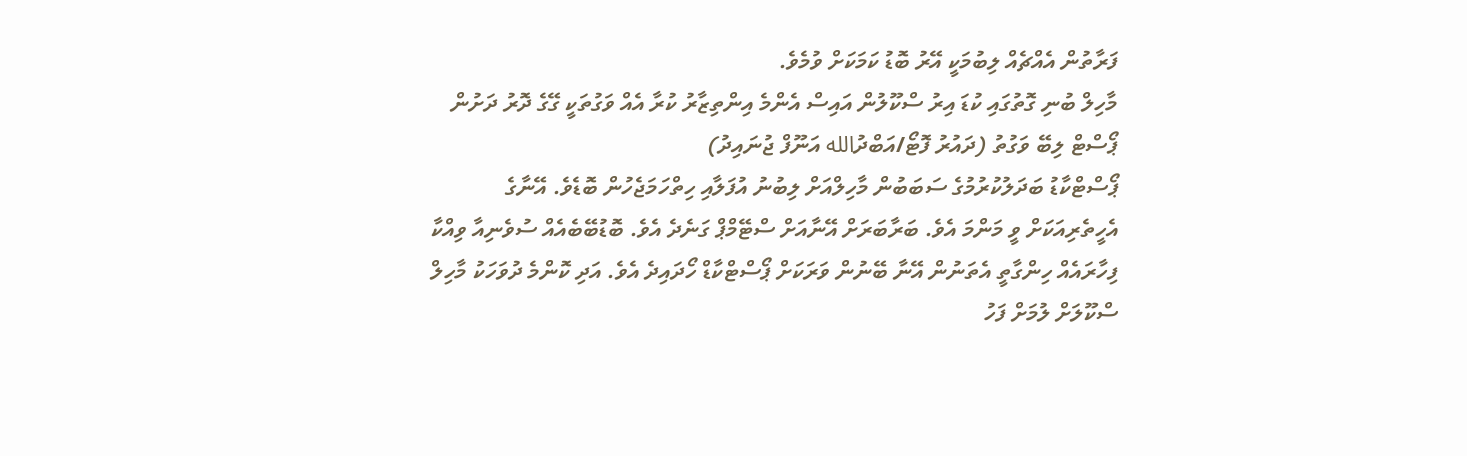ފަރާތުން އެއްޗެއް ލިބުމަކީ އޭރު ބޮޑު ކަމަކަށް ވުމެވެ.
މާހިލް ބުނި ގޮތުގައި ކުޑަ އިރު ސްކޫލުން އައިސް އެންމެ އިންތިޒާރު ކުރާ އެއް ވަގުތަކީ ގޭގެ ދޮރު ދަށުން ޕޯސްޓް ލިބޭ ވަގުތު (ދައުރު ފޮޓޯ/އަބްދުالله އަނޫފް ޖުނައިދު)
ޕޯސްޓްކާޑު ބަދަލުކުރުމުގެ ސަބަބުން މާހިލްއަށް ލިބުނު އުފަލާއި ހިތްހަމަޖެހުން ބޮޑެވެ. އޭނާގެ އެހީތެރިއަކަށް ވީ މަންމަ އެވެ. ބަރާބަރަށް އޭނާއަށް ސްޓޭމްޕް ގަނެދެ އެވެ. ބޮޑުބޭބެއެއް ސުވެނިއާ ވިއްކާ ފިހާރައެއް ހިންގާތީ އެތަނުން އޭނާ ބޭނުން ވަރަކަށް ޕޯސްޓްކާޑް ހޯދައިދެ އެވެ. އަދި ކޮންމެ ދުވަހަކު މާހިލް ސްކޫލަށް ލުމަށް ފަހު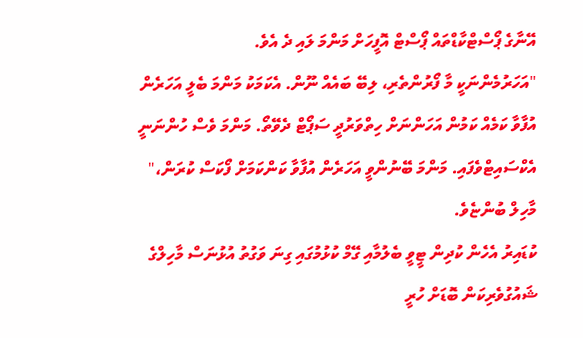އޭނާގެ ޕޯސްޓްކާޑްތައް ޕޯސްޓް އޮފީހަށް މަންމަ ލައި ދެ އެވެ.
"އަހަރުމެންނަކީ މާ ފޯރުންތެރި، ލިބޭ ބައެއް ނޫން. އެކަމަކު މަންމަ ބެލީ އަހަރެން އުފާވާ ކަމެއް ކަމުން އަހަންނަށް ހިތްވަރުދީ ސަޕޯޓް ދެވޭތޯ. މަންމަ ވެސް ހުންނަނީ އެކްސައިޓްވެފައި. މަންމަ ބޭނުންވީ އަހަރެން އުފާވާ ކަންކަމަށް ފޯކަސް ކުރަން،" މާހިލް ބުންޏެވެ.
ކުޑައިރު އެހެން ކުދިން ޓީވީ ބެލުމާއި ގޭމް ކުޅުމުގައި ގިނަ ވަގުތު އުޅުނަސް މާހިލްގެ ޝައުގުވެރިކަން ބޮޑަށް ހުރީ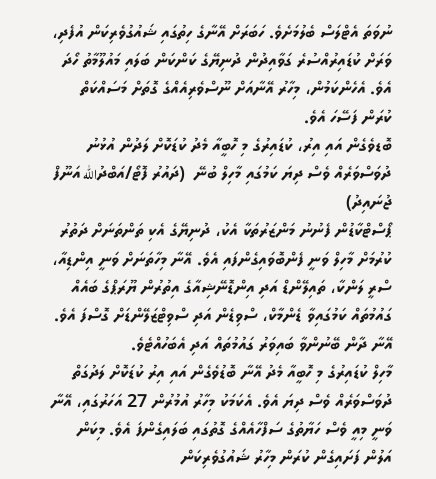ނުވަތަ އެޓްލަސް ބެލުމަށެވެ. ހަބަރަށް އޭނާގެ ހިތުގައި ޝައުގުވެރިކަން އުފެދި، ވަރަށް ކުޑައިރުއްސުރެ ގަވާއިދުން ދުނިޔޭގެ ކަންކަން ބަލައި މައުލޫމާތު ހޯދަ އެވެ. އެހެންކަމުން، މިހާރު އޭނާއަށް ނޫސްވެރިއެއްގެ ގޮތަށް މަސައްކަތް ކުރަން ފަސޭހަ އެވެ.
ބޮޑވެގެން އައި އިރު، ކުޑައިރުގެ މި ހޮބީއާ މެދު ކުޑަކޮށް ލަދުން އުޅުނު ދުވަސްވަރެއް ވެސް ދިޔަ ކަމުގައި މާހިލް ބުނޭ  (ދައުރު ފޮޓޯ/އަބްދުالله އަނޫފް ޖުނައިދު)
ޕޯސްޓްކާޑުން ފެނުނު މަންޒަރުތަކާ އެކު، ދުނިޔޭގެ އެކި ތަންތަނަށް ދަތުރު ކުރުމަށް މާހިލް ވަނީ ފެންބޮވައިގެންފައި އެވެ. އޭނާ މިހާތަނަށް ވަނީ އިންޑިއާ، ސްރީ ލަންކާ، ތައިލޭންޑް އަދި އިންޑޮނޭޝިއާގެ އިތުރުން ޔޫރަޕްގެ ބައެއް ގައުމުތައް ކަމުގައިވާ ޑެންމާކް، ސްވިޑެން އަދި ސްވިޓްޒަލޭންޑަށް ގޮސްފަ އެވެ. އޭނާ ދާން ބޭނުންވާ ބައިވަރު ގައުމުތައް އަދި އެބަހުއްޓެވެ.
މާހިލް ކުޑައިރުގެ މި ހޮބީއާ މެދު އޭނާ ބޮޑުވެގެން އައި އިރު ކުޑަކޮށް ލަދުގަތް ދުވަސްވަރެއް ވެސް ދިޔަ އެވެ. އެކަމަކު މިހާރު އުމުރުން 27 އަހަރުގައި، އޭނާ ވަނީ މިއީ ވެސް ހަޔާތުގެ ސަފްހާއެއްގެ ގޮތުގައި ބަލައިގެންފަ އެވެ. މިކަން އަލުން ފަށައިގެން ކުރަން މިހާރު ޝައުގުވެރިކަން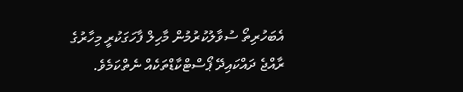އެބަހުރިތޯ ސުވާލުކުރުމުން މާހިލް ފާހަގަކުރީ މިހާރުގެ ރާއްޖެ ދައްކައިދޭ ޕޯސްޓްކާޑްތަކެއް ނެތްކަމެވެ.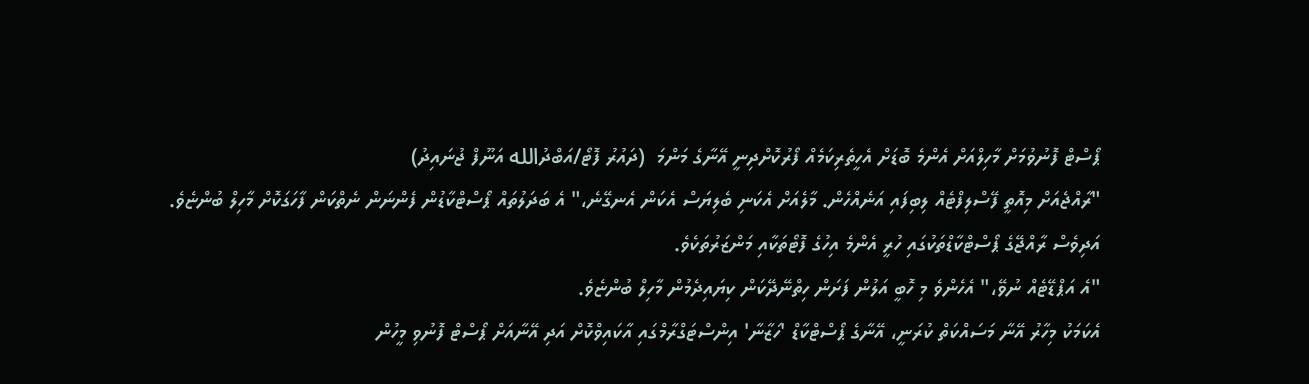ޕޯސްޓް ފޮނުވުމަށް މާހިލްއަށް އެންމެ ބޮޑަށް އެހީތެރިކަމެއް ފޯރުކޮށްދިނީ އޭނާގެ މަންމަ  (ދައުރު ފޮޓޯ/އަބްދުالله އަނޫފް ޖުނައިދު)
"ރާއްޖެއަށް މިއޮތީ ފޭސްލިފްޓެއް ލިބިފައި އަނެއްހެން. މާލެއަށް އެކަނި ބެލިޔަސް އެކަން އެނގޭނެ،" އެ ބަދަލުތައް ޕޯސްޓްކާޑުން ފެންނަން ނެތްކަން ފާހަގަކޮށް މާހިލް ބުންޏެވެ.
އަދިވެސް ރާއްޖޭގެ ޕޯސްޓްކާޑްތަކުގައި ހުރީ އެންމެ އިހުގެ ފޮޓޯތަކާއި މަންޒަރުތަކެވެ.
"އެ އަޕްޑޭޓެއް ނުވޭ،" އެހެންވެ މި ހޮބީ އަލުން ފަށަން ހިތްނޭދޭކަން ކިޔައިދެމުން މާހިލް ބުންޏެވެ.
އެކަމަކު މިހާރު އޭނާ މަސައްކަތް ކުރަނީ، އޭނާގެ ޕޯސްޓްކާޑް 'ހަޒާނާ' އިންސްޓަގްރާމްގައި އާކައިވްކޮށް އަދި އޭނާއަށް ޕޯސްޓް ފޮނުވި މީހުން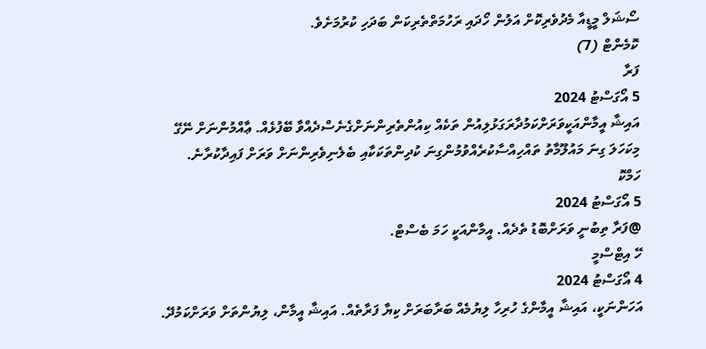ސޯޝަލް މީޑީއާ މެދުވެރިކޮށް އަލުން ހޯދައި ރަހުމަތްތެރިކަން ބަދަހި ކުރުމަށެވެ.
ކޮމެންޓް (7)
ފަރާ
5 އޯގަސްޓު 2024
އައިޝާ އީމާންއަކީވަރަށްކަމުދާރަގަޅުލިއުން ތަކެއް ކިއުންތެރިންނަށްގެނެސްދެއްވާ ބޭފުޅެއް. ޢާއްމުންނަށް ނޭގޭ މިކަހަލަ ގިނަ މައުލޫމާތު ތައްހިއްސާކުރެއްވުމުންގިނަ ކުދިންތަކަކާއި ބެލެނިވެރިންނަށް ވަރަށް ފައިދާކުރާނެ.
ހަމްކޮ
5 އޯގަސްޓު 2024
@ފަރާ ތިބުނީ ވަރަށްބޮޑު ތެދެއް. އީމާންއަކީ ހަމަ ބެސްޓް.
ހޭ އިޓްސްމީ
4 އޯގަސްޓު 2024
އަހަންނަކީ، އައިޝާ އީމާންގެ ހުރިހާ ލިޔުމެއް ބަރާބަރަށް ކިޔާ ފަރާތެއް. އައިޝާ އީމާން، ލިޔުންތަށް ވަރަށްކަމުދޭ.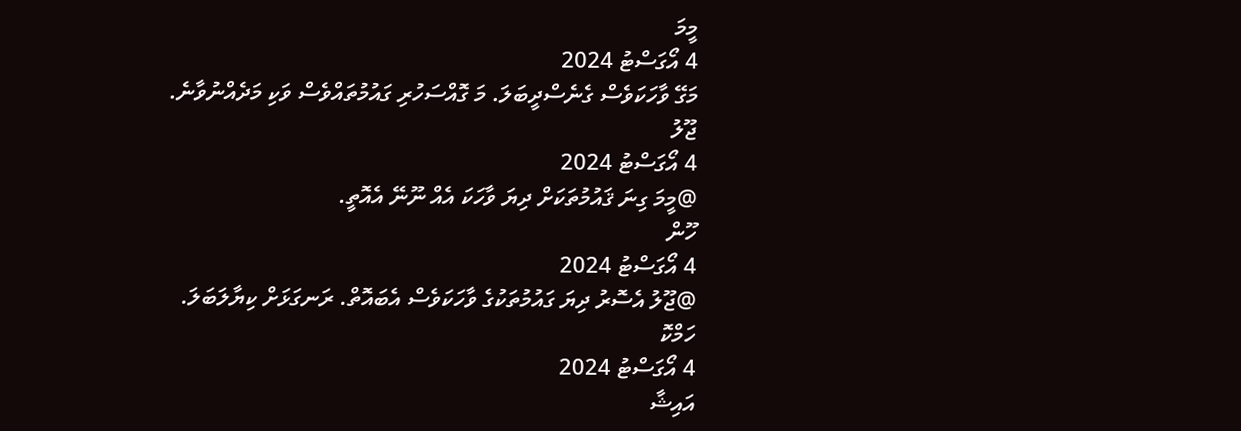މީމަ
4 އޯގަސްޓު 2024
މަގޭ ވާހަކަވެސް ގެނެސްދީބަލަ. މަ ގޮއްސަހުރި ގައުމުތައްވެސް ވަކި މަދެއްނުވާނެ.
ޖޫލު
4 އޯގަސްޓު 2024
@މީމަ ގިނަ ޤައުމުތަކަށް ދިޔަ ވާހަކަ އެއް ނޫނޭ އެއޮތީ.
ހޫން
4 އޯގަސްޓު 2024
@ޖޫލު އެސޮރު ދިޔަ ގައުމުތަކުގެ ވާހަކަވެސް އެބައޮތް. ރަނގަޅަށް ކިޔާލަބަލަ.
ހަމްކޮ
4 އޯގަސްޓު 2024
އައިޝާ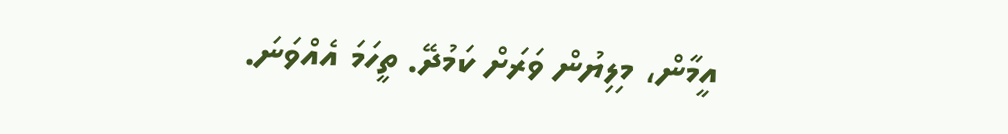އީމާން، މިލިޔުން ވަރަށް ކަމުދޭ. ތީހަމަ އެއްވަނަ.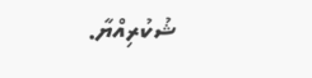ޝުކުރިއްޔާ.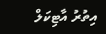އިތުރު އާޓިކަލް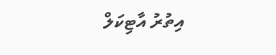އިތުރު އާޓިކަލް